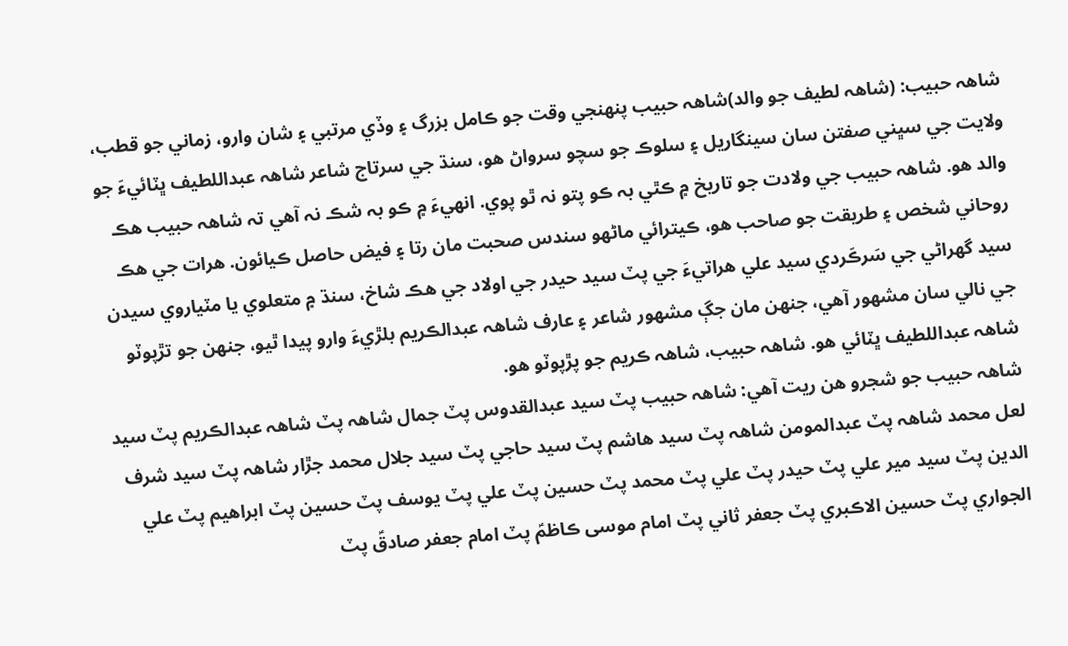شاھہ حبيب: (شاھہ لطيف جو والد)شاھہ حبيب پنھنجي وقت جو ڪامل بزرگ ۽ وڏي مرتبي ۽ شان وارو، زماني جو قطب، ولايت جي سڀني صفتن سان سينگاريل ۽ سلوڪ جو سچو سرواڻ هو، سنڌ جي سرتاج شاعر شاھہ عبداللطيف ڀٽائيءَ جو والد هو. شاھہ حبيب جي ولادت جو تاريخ ۾ ڪٿي بہ ڪو پتو نہ ٿو پوي. انهيءَ ۾ ڪو بہ شڪ نہ آهي تہ شاھہ حبيب هڪ روحاني شخص ۽ طريقت جو صاحب هو، ڪيترائي ماڻهو سندس صحبت مان رتا ۽ فيض حاصل ڪيائون. هرات جي هڪ سيد گهراڻي جي سَرڪَردي سيد علي هراتيءَ جي پٽ سيد حيدر جي اولاد جي هڪ شاخ، سنڌ ۾ متعلوي يا مٽياروي سيدن جي نالي سان مشھور آهي، جنهن مان جڳ مشھور شاعر ۽ عارف شاھہ عبدالڪريم بلڙيءَ وارو پيدا ٿيو، جنهن جو تڙپوٽو شاھہ عبداللطيف ڀٽائي هو. شاھہ حبيب، شاھہ ڪريم جو پڙپوٽو هو.
شاھہ حبيب جو شجرو هن ريت آهي: شاھہ حبيب پٽ سيد عبدالقدوس پٽ جمال شاھہ پٽ شاھہ عبدالڪريم پٽ سيد لعل محمد شاھہ پٽ عبدالمومن شاھہ پٽ سيد هاشم پٽ سيد حاجي پٽ سيد جلال محمد جڙار شاھہ پٽ سيد شرف الدين پٽ سيد مير علي پٽ حيدر پٽ علي پٽ محمد پٽ حسين پٽ علي پٽ يوسف پٽ حسين پٽ ابراهيم پٽ علي الجواري پٽ حسين الاڪبري پٽ جعفر ثاني پٽ امام موسى ڪاظمؑ پٽ امام جعفر صادقؑ پٽ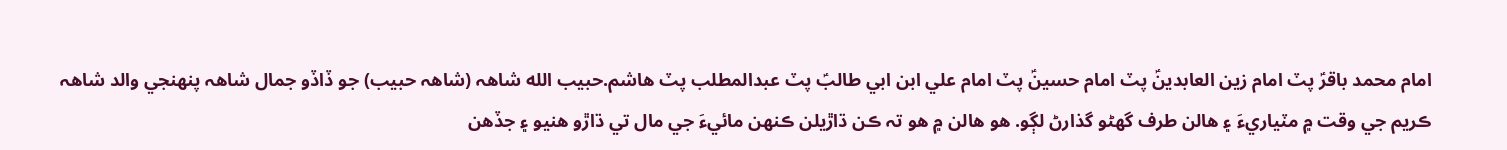امام محمد باقرؑ پٽ امام زين العابدينؑ پٽ امام حسينؑ پٽ امام علي ابن ابي طالبؑ پٽ عبدالمطلب پٽ هاشم.حبيب الله شاھہ (شاھہ حبيب) جو ڏاڏو جمال شاھہ پنھنجي والد شاھہ ڪريم جي وقت ۾ مٽياريءَ ۽ هالن طرف گهڻو گذارڻ لڳو. هو هالن ۾ هو تہ ڪن ڌاڙيلن ڪنهن مائيءَ جي مال تي ڌاڙو هنيو ۽ جڏهن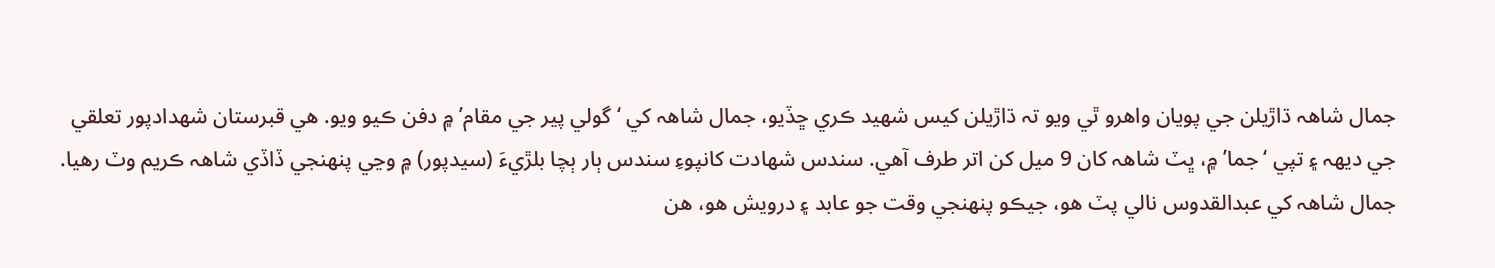جمال شاھہ ڌاڙيلن جي پويان واهرو ٿي ويو تہ ڌاڙيلن کيس شھيد ڪري ڇڏيو، جمال شاھہ کي ‘گولي پير جي مقام’ ۾ دفن ڪيو ويو. هي قبرستان شھدادپور تعلقي جي ديھہ ۽ تپي ‘جما’ ۾، ڀٽ شاھہ کان 9 ميل کن اتر طرف آهي. سندس شهادت کانپوءِ سندس ٻار ٻچا بلڙيءَ (سيدپور) ۾ وڃي پنھنجي ڏاڏي شاھہ ڪريم وٽ رهيا. جمال شاھہ کي عبدالقدوس نالي پٽ هو، جيڪو پنھنجي وقت جو عابد ۽ درويش هو، هن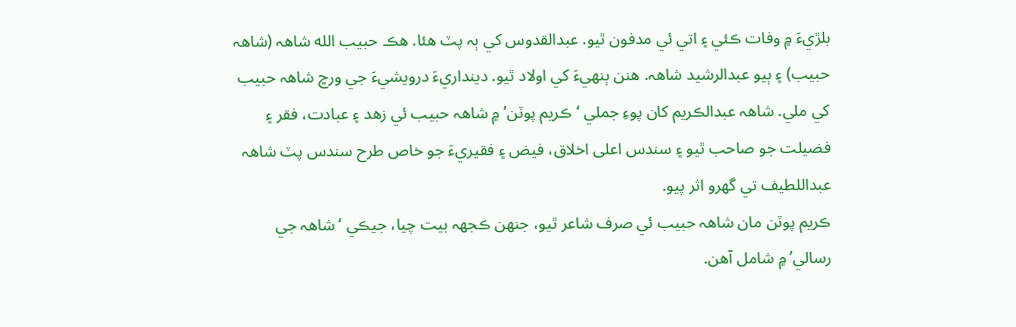بلڙيءَ ۾ وفات ڪئي ۽ اتي ئي مدفون ٿيو. عبدالقدوس کي ٻہ پٽ هئا. هڪ حبيب الله شاھہ (شاھہ حبيب) ۽ ٻيو عبدالرشيد شاھہ. هنن ٻنهيءَ کي اولاد ٿيو. دينداريءَ درويشيءَ جي ورڇ شاھہ حبيب کي ملي. شاھہ عبدالڪريم کان پوءِ جملي ‘ڪريم پوٽن’ ۾ شاھہ حبيب ئي زهد ۽ عبادت، فقر ۽ فضيلت جو صاحب ٿيو ۽ سندس اعلى اخلاق، فيض ۽ فقيريءَ جو خاص طرح سندس پٽ شاھہ عبداللطيف تي گهرو اثر پيو.
ڪريم پوٽن مان شاھہ حبيب ئي صرف شاعر ٿيو، جنهن ڪجهہ بيت چيا، جيڪي ‘شاھہ جي رسالي’ ۾ شامل آهن.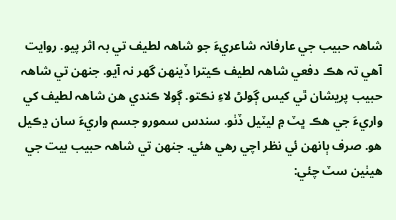شاھہ حبيب جي عارفانہ شاعريءَ جو شاھہ لطيف تي بہ اثر پيو. روايت آهي تہ هڪ دفعي شاھہ لطيف ڪيترا ڏينهن گهر نہ آيو. جنهن تي شاھہ حبيب پريشان ٿي کيس ڳولڻ لاءِ نڪتو. ڳولا ڪندي هن شاھہ لطيف کي واريءَ جي هڪ ڀٽ ۾ ليٽيل ڏٺو. سندس سمورو جسم واريءَ سان ڍڪيل هو. صرف ٻانهن ئي نظر اچي رهي هئي. جنهن تي شاھہ حبيب بيت جي هيٺين سٽ چئي: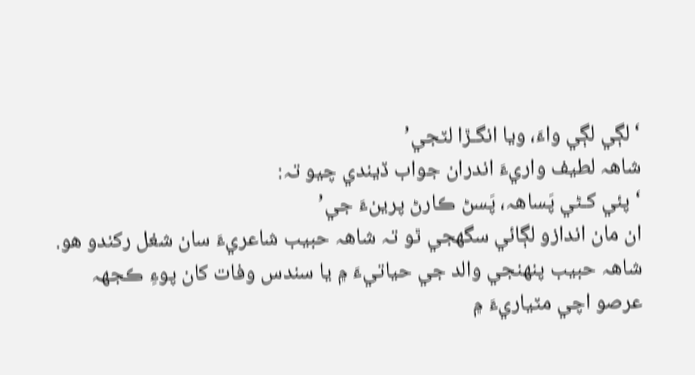‘لڳي لڳي واءَ، ويا انگـڙا لٽجي’
شاھہ لطيف واريءَ اندران جواب ڏيندي چيو تہ:
‘پئي کـڻي پَساھہ، پَسڻ ڪارڻ پرينءَ جي’
ان مان اندازو لڳائي سگهجي ٿو تہ شاھہ حبيب شاعريءَ سان شغل رکندو هو.
شاھہ حبيب پنھنجي والد جي حياتيءَ ۾ يا سندس وفات کان پوءِ ڪجهہ عرصو اچي مٽياريءَ ۾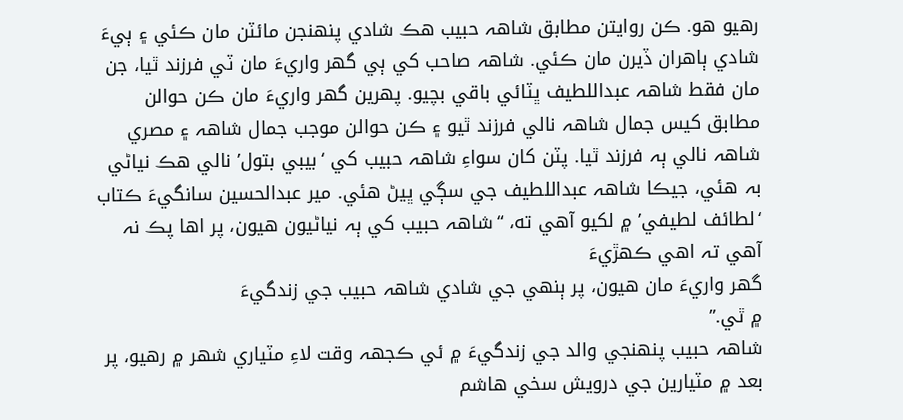رهيو هو. ڪن روايتن مطابق شاھہ حبيب هڪ شادي پنهنجن مائٽن مان ڪئي ۽ ٻيءَ شادي ٻاهران ڏيرن مان ڪئي. شاھہ صاحب کي ٻي گهر واريءَ مان ٽي فرزند ٿيا، جن مان فقط شاھہ عبداللطيف ڀٽائي باقي بچيو. پهرين گهر واريءَ مان ڪن حوالن مطابق کيس جمال شاھہ نالي فرزند ٿيو ۽ ڪن حوالن موجب جمال شاھہ ۽ مصري شاھہ نالي ٻہ فرزند ٿيا. پٽن کان سواءِ شاھہ حبيب کي ‘بيبي بتول’ نالي هڪ نياڻي بہ هئي، جيڪا شاھہ عبداللطيف جي سڳي ڀيڻ هئي. مير عبدالحسين سانگيءَ ڪتاب ‘لطائف لطيفي’ ۾ لکيو آهي ته، “شاھہ حبيب کي ٻہ نياڻيون هيون، پر اها پڪ نہ آهي تہ اهي ڪهڙيءَ
گهر واريءَ مان هيون، پر ٻنهي جي شادي شاھہ حبيب جي زندگيءَ
۾ ٿي.”
شاھہ حبيب پنھنجي والد جي زندگيءَ ۾ ئي ڪجهہ وقت لاءِ مٽياري شھر ۾ رهيو، پر بعد ۾ مٽيارين جي درويش سخي هاشم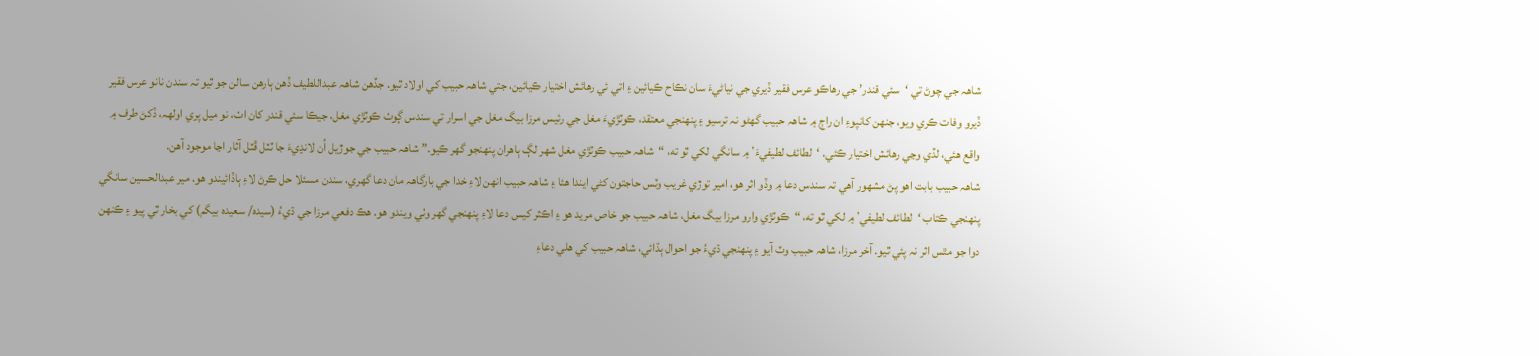شاھہ جي چوڻ تي ‘سئي قندر’ جي رهاڪو عرس فقير ڏيري جي نياڻيءَ سان نڪاح ڪيائين ۽ اتي ئي رهائش اختيار ڪيائين، جتي شاھہ حبيب کي اولاد ٿيو. جڏهن شاھہ عبداللطيف ڏهن ٻارهن سالن جو ٿيو تہ سندن نانو عرس فقير ڏيرو وفات ڪري ويو، جنهن کانپوءِ ان راڄ ۾ شاھہ حبيب گهڻو نہ ترسيو ۽ پنھنجي معتقد، ڪوٽڙيءَ مغل جي رئيس مرزا بيگ مغل جي اسرار تي سندس ڳوٺ ڪوٽڙي مغل، جيڪا سئي قندر کان اٺ، نو ميل پري اولھہ، ڏکڻ طرف ۾ واقع هئي، لڏي وڃي رهائش اختيار ڪئي. ‘لطائف لطيفيءَ’ ۾ سانگي لکي ٿو ته، “شاھہ حبيب ڪوٽڙي مغل شھر لڳ ٻاهران پنهنجو گهر ڪيو.” شاھہ حبيب جي جوڙيل اُن لانڍيءَ جا ٽٽل ڦٽل آثار اڃا موجود آهن.
شاھہ حبيب بابت اهو پڻ مشھور آهي تہ سندس دعا ۾ وڏو اثر هو، امير توڙي غريب وٽس حاجتون کڻي ايندا هئا ۽ شاھہ حبيب انهن لاءِ خدا جي بارگاھہ مان دعا گهري، سندن مسئلا حل ڪرڻ لاءِ ٻاڏائيندو هو. مير عبدالحسين سانگي پنھنجي ڪتاب ‘لطائف لطيفي’ ۾ لکي ٿو ته، “ڪوٽڙي وارو مرزا بيگ مغل، شاھہ حبيب جو خاص مريد هو ۽ اڪثر کيس دعا لاءِ پنھنجي گهر وٺي ويندو هو. هڪ دفعي مرزا جي ڌيءُ (سيده/ سعيده بيگم) کي بخار ٿي پيو ۽ ڪنهن دوا جو مٿس اثر نہ پئي ٿيو. آخر مرزا، شاھہ حبيب وٽ آيو ۽ پنھنجي ڌيءُ جو احوال ٻڌائي، شاھہ حبيب کي هلي دعاءِ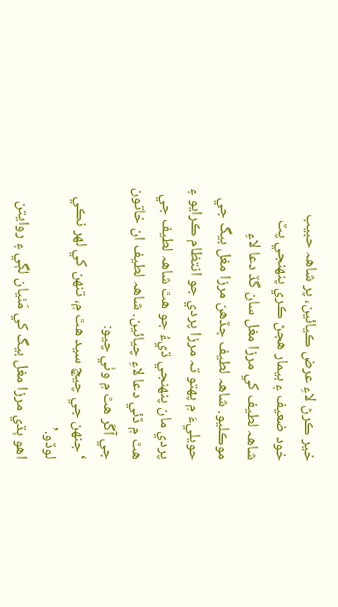خير ڪرڻ لاءِ عرض ڪيائين، پر شاھہ حبيب خود ضعيف ۽ بيمار هجڻ ڪري پنھنجي پٽ شاھہ لطيف کي مرزا مغل سان گڏ دعا لاءِ موڪليو. شاھہ لطيف جڏهن مرزا مغل بيگ جي حويليءَ ۾ پهتو تہ مرزا پردي جو انتظام ڪرايو ۽ پردي مان پنھنجي ڌيءُ جو هٿ شاھہ لطيف جي هٿ ۾ ڏئي دعا لاءِ چيائين. شاھہ لطيف ان خاتون جي آڱر هٿ ۾ وٺي چيو:
‘جنهن جي چيچ سيد هٿ ۾، تنهن کي لھر نڪي لوڏو.’
اهو ٻڌي مرزا مغل بيگ کي مَٺيان لڳي ۽ روايتن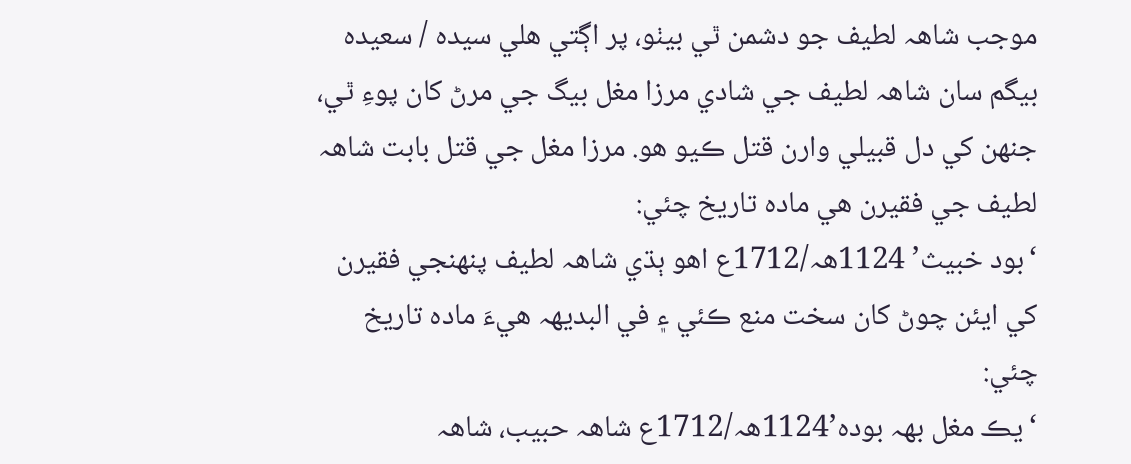موجب شاھہ لطيف جو دشمن ٿي بيٺو، پر اڳتي هلي سيده / سعيده بيگم سان شاھہ لطيف جي شادي مرزا مغل بيگ جي مرڻ کان پوءِ ٿي، جنهن کي دل قبيلي وارن قتل ڪيو هو. مرزا مغل جي قتل بابت شاھہ لطيف جي فقيرن هي مادہ تاريخ چئي:
‘بود خبيث’ 1124ھہ/1712ع اهو ٻڌي شاھہ لطيف پنھنجي فقيرن کي ايئن چوڻ کان سخت منع ڪئي ۽ في البديھہ هيءَ مادہ تاريخ چئي:
‘يڪ مغل بھہ بوده’1124ھہ/1712ع شاھہ حبيب، شاھہ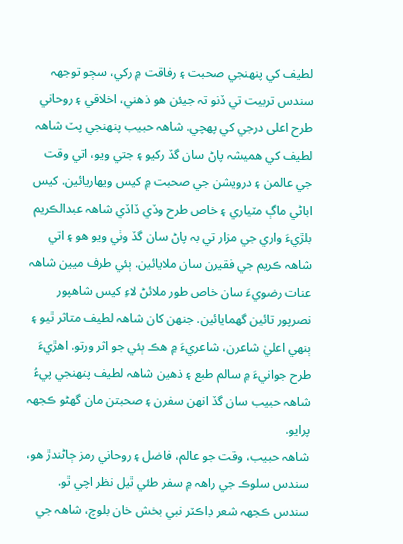لطيف کي پنھنجي صحبت ۽ رفاقت ۾ رکي، سڄو توجھہ سندس تربيت تي ڏنو تہ جيئن هو ذهني، اخلاقي ۽ روحاني طرح اعلى درجي کي پهچي. شاھہ حبيب پنھنجي پٽ شاھہ لطيف کي هميشہ پاڻ سان گڏ رکيو ۽ جتي ويو، اتي وقت جي عالمن ۽ درويشن جي صحبت ۾ کيس ويهاريائين. کيس اباڻي ماڳ مٽياري ۽ خاص طرح وڏي ڏاڏي شاھہ عبدالڪريم بلڙيءَ واري جي مزار تي بہ پاڻ سان گڏ وٺي ويو هو ۽ اتي شاھہ ڪريم جي فقيرن سان ملايائين. ٻئي طرف ميين شاھہ عنات رضويءَ سان خاص طور ملائڻ لاءِ کيس شاهپور نصرپور تائين گهمايائين. جنهن کان شاھہ لطيف متاثر ٿيو ۽ ٻنهي اعليٰ شاعرن، شاعريءَ ۾ هڪ ٻئي جو اثر ورتو. اهڙيءَ طرح جوانيءَ ۾ سالم طبع ۽ ذهين شاھہ لطيف پنھنجي پيءُ شاھہ حبيب سان گڏ انهن سفرن ۽ صحبتن مان گهڻو ڪجهہ پرايو.
شاھہ حبيب، وقت جو عالم، فاضل ۽ روحاني رمز ڄاڻندڙ هو، سندس سلوڪ جي راھہ ۾ سفر طئي ٿيل نظر اچي ٿو. سندس ڪجهہ شعر ڊاڪٽر نبي بخش خان بلوچ، شاھہ جي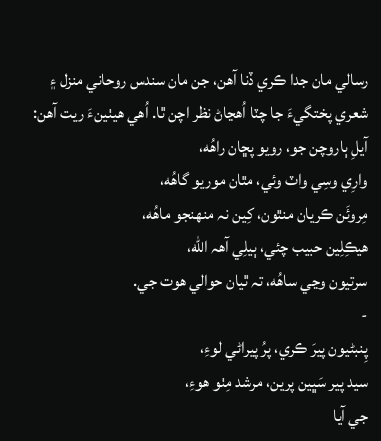رسالي مان جدا ڪري ڏنا آهن، جن مان سندس روحاني منزل ۽ شعري پختگيءَ جا چٽا اُهڃاڻ نظر اچن ٿا. اُهي هيٺينءَ ريت آهن:
آيلِ ٻاروچن جو، رويو پڇان راهُه،
وارِي وسِي واٽ وئي، مٿان موريو گاهُه،
مِروئَن ڪريان منٿون، کِين نہ منهنجو ماهُه،
هيڪِلِين حبيب چئي، ٻيلِي آھہ الله،
سرتيون وڃي ساهُه، تہ ٿيان حوالي هوت جي.
-
پِنبڻيون پيرَ ڪري، پرُ پيراڻي لوءِ،
سيد پير سَڀين پرين، مرشد مِٺو هوءِ،
جي آيا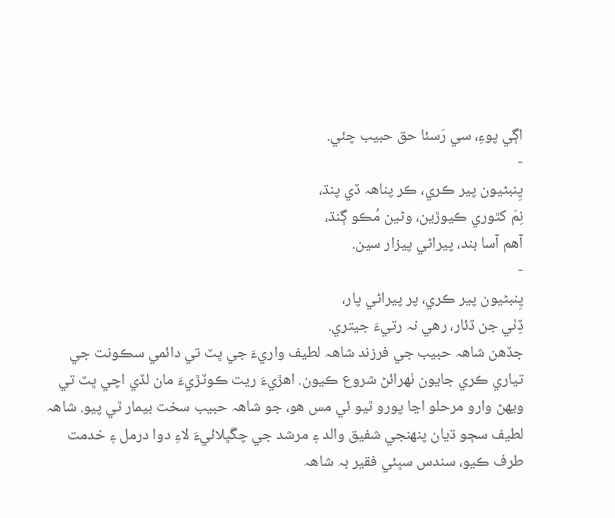اڳي پوءِ، سي رَسئا حق حبيب چئي.
-
پِنبڻيون پير ڪري، ڪر پناھہ ڏي پنڌ،
نِمَ کٿوري ڪيوڙين، وڻين مُڪو ڳنڌ،
آهم آسا بند، پيراڻي پيزار سين.
-
پِنبڻيون پير ڪري، پر پيراڻي پار،
ڏِٺي جن ڏئار، رهي نہ رتيءَ جيتري.
جڏهن شاھہ حبيب جي فرزند شاھہ لطيف واريءَ جي ڀٽ تي دائمي سڪونت جي تياري ڪري جايون ٺهرائڻ شروع ڪيون. اهڙيءَ ريت ڪوٽڙيءَ مان لڏي اچي ڀٽ تي ويهڻ وارو مرحلو اڃا پورو ٿيو ئي مس هو، جو شاھہ حبيب سخت بيمار ٿي پيو. شاھہ لطيف سڄو ڌيان پنھنجي شفيق والد ۽ مرشد جي چڱڀلائيءَ لاءِ دوا درمل ۽ خدمت طرف ڪيو، سندس سڀئي فقير بہ شاھہ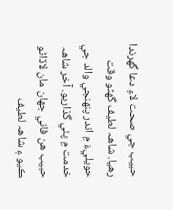حبيب جي صحت لاءِ دعا گهرندا رهيا. شاھہ لطيف گهڻو وقت حويليءَ ۾ اندر پنھنجي والد جي خدمت ۾ پئي گذاريو. آخر شاھہ حبيب هن فاني جھان مان لاڏاڻو ڪيو ۽ شاھہ لطيف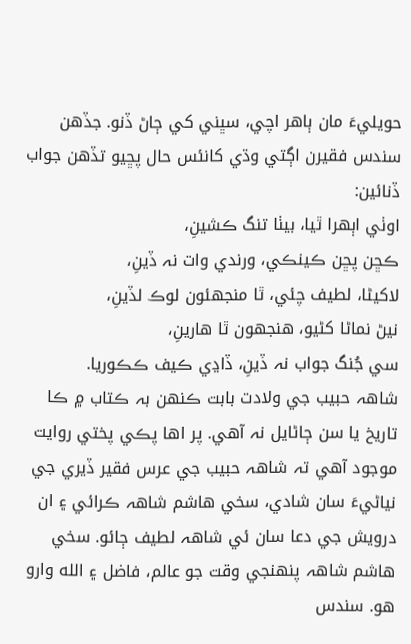حويليءَ مان ٻاهر اچي، سڀني کي ڄاڻ ڏنو. جڏهن سندس فقيرن اڳتي وڌي کانئس حال پڇيو تڏهن جواب ڏنائين:
اوٺي اٻهرا ٿيا، بيٺا تنگ ڪشينِ،
ڪڇن پڇن ڪينڪي، ورندي وات نہ ڏينِ،
لاکيڻا، لطيف چئي، ٿا منجهئون لوڪ لڏينِ،
نيڻ نماڻا کڻيو، هنجهون ٿا هارينِ،
سي جُنگ جواب نہ ڏينِ، ڏاڍي ڪيف ڪڪوريا.
شاھہ حبيب جي ولادت بابت ڪنهن بہ ڪتاب ۾ ڪا تاريخ يا سن ڄاڻايل نہ آهي. پر اها پڪي پختي روايت موجود آهي تہ شاھہ حبيب جي عرس فقير ڏيري جي نياڻيءَ سان شادي، سخي هاشم شاھہ ڪرائي ۽ ان درويش جي دعا سان ئي شاھہ لطيف ڄائو. سخي هاشم شاھہ پنھنجي وقت جو عالم، فاضل ۽ الله وارو هو. سندس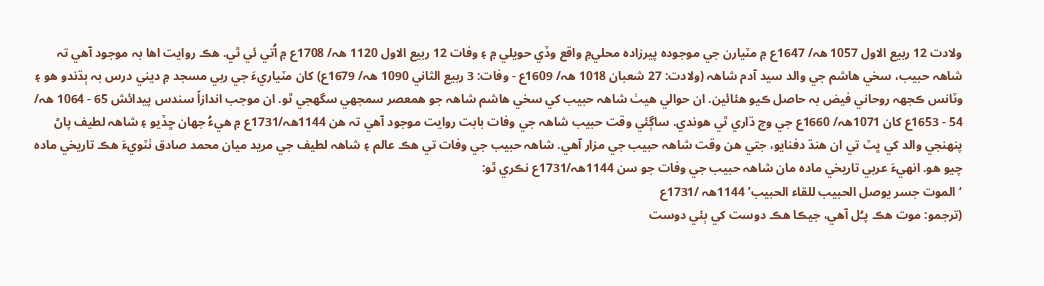ولادت 12 ربيع الاول 1057 ھہ/ 1647ع ۾ مٽيارن جي موجودہ پيرزادہ محلي۾ واقع وڏي حويلي ۾ ۽ وفات 12 ربيع الاول 1120 ھہ/ 1708ع ۾ اُتي ئي ٿي. هڪ روايت اها بہ موجود آهي تہ شاھہ حبيب، سخي هاشم جي والد سيد آدم شاھہ (ولادت: 27 شعبان 1018 ھہ/ 1609ع - وفات: 3 ربيع الثاني 1090 ھہ/ 1679ع) کان مٽياريءَ جي ربي مسجد ۾ ديني درس بہ ٻڌندو هو ۽ وٽانس ڪجهہ روحاني فيض بہ حاصل ڪيو هئائين. ان حوالي هيٺ شاھہ حبيب کي سخي هاشم شاھہ جو همعصر سمجهي سگهجي ٿو. ان موجب اندازاً سندس پيدائش 65 - 1064 ھہ/ 54 - 1653ع کان 1071ھہ/ 1660ع جي وچ ڌاري ٿي هوندي. ساڳئي وقت حبيب شاھہ جي وفات بابت روايت موجود آهي تہ هن 1144ھہ/1731ع ۾ هيءُ جھان ڇڏيو ۽ شاھہ لطيف پاڻ پنھنجي والد کي ڀٽ تي ان هنڌ دفنايو، جتي هن وقت شاھہ حبيب جي مزار آهي. شاھہ حبيب جي وفات تي هڪ عالم ۽ شاھہ لطيف جي مريد ميان محمد صادق ٺٽويءَ هڪ تاريخي مادہ چيو هو. انهيءَ عربي تاريخي مادہ مان شاھہ حبيب جي وفات جو سن 1144ھہ/1731ع نڪري ٿو:
‘الموت جسر يوصل الحبيب للقاء الحبيب’ 1144ھہ /1731ع
(ترجمو: موت هڪ پـُل آهي، جيڪا هڪ دوست کي ٻئي دوست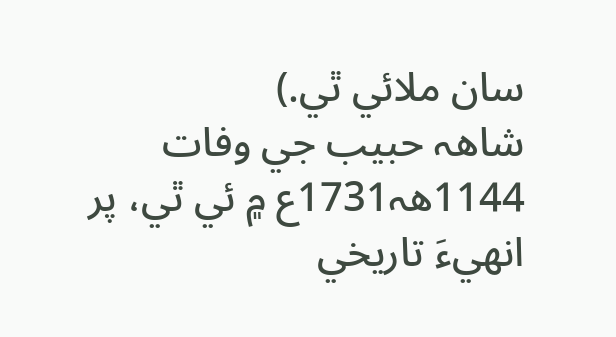سان ملائي ٿي.)
شاھہ حبيب جي وفات 1144ھہ1731ع ۾ ئي ٿي، پر انهيءَ تاريخي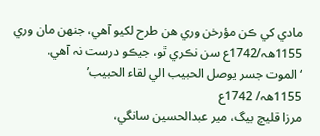مادي کي ڪن مؤرخن وري هن طرح لکيو آهي، جنهن مان وري 1155ھہ/1742ع سن نڪري ٿو، جيڪو درست نہ آهي.
‘الموت جسر يوصل الحبيب الي لقاء الحبيب’
1155ھہ/ 1742ع
مرزا قليچ بيگ، مير عبدالحسين سانگي،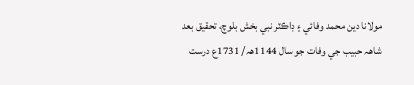مولانا دين محمد وفائي ۽ ڊاڪٽر نبي بخش بلوچ، تحقيق بعد شاھہ حبيب جي وفات جو سال 1144ھہ/ 1731ع درست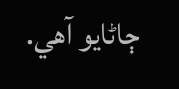ڄاڻايو آهي.